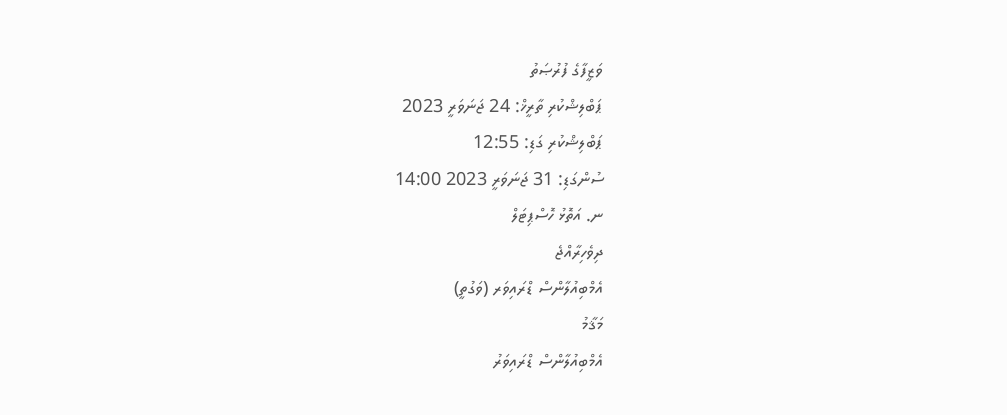ވަޒީފާގެ ފުރުޞަތު
ޕަބްލިޝްކުރި ތާރީޚް: 24 ޖަނަވަރީ 2023
ޕަބްލިޝްކުރި ގަޑި: 12:55
ސުންގަޑި: 31 ޖަނަވަރީ 2023 14:00
ނ. އަތޮޅު ހޮސްޕިޓަލް
ދިވެހިރާއްޖެ
އެމްބިއުލާންސް ޑްރައިވަރ (ވަގުތީ)
މަޤާމު
އެމްބިއުލާންސް ޑްރައިވަރު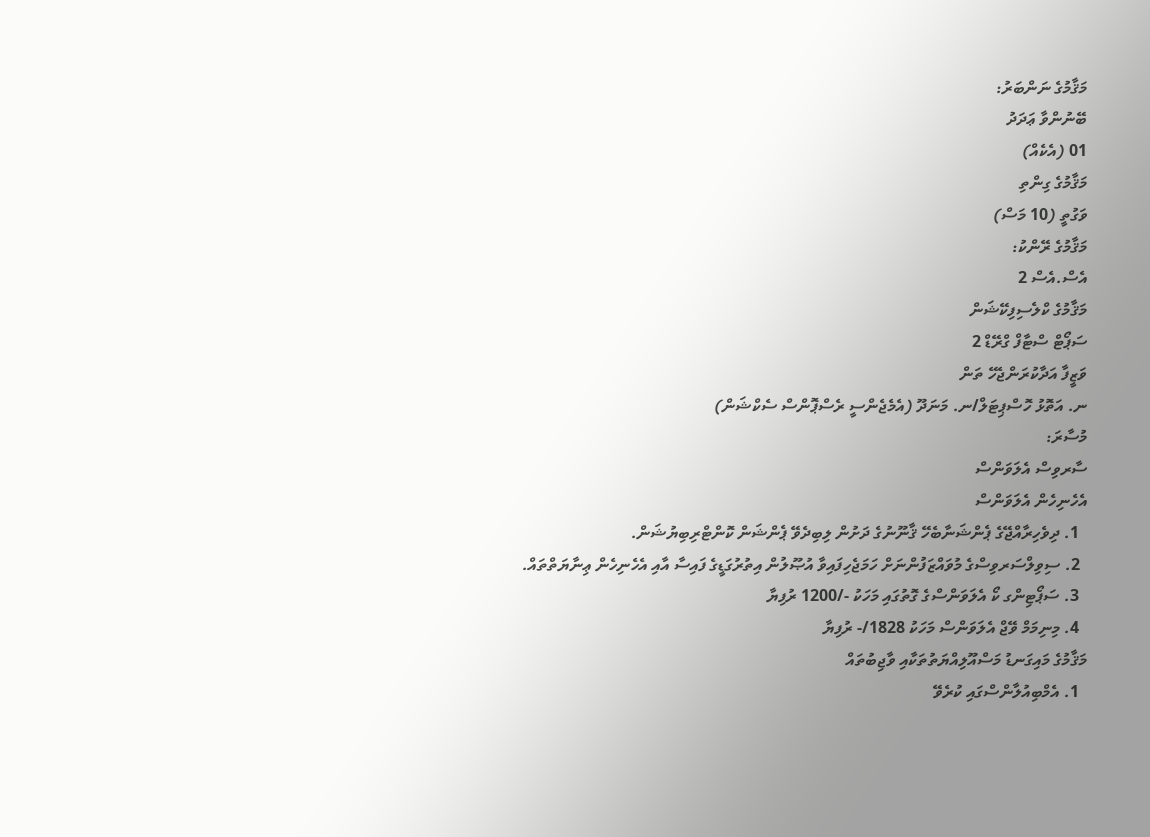މަޤާމުގެ ނަންބަރު:
ބޭނުންވާ ޢަދަދު
01 (އެކެއް)
މަޤާމުގެ ގިންތި
ވަގުތީ (10 މަސް)
މަޤާމުގެ ރޭންކު:
އެސް.އެސް 2
މަޤާމުގެ ކްލެސިފިކޭޝަން
ސަޕޯޓް ސްޓާފް ގްރޭޑް 2
ވަޒީފާ އަދާކުރަންޖެހޭ ތަން
ނ. އަތޮޅު ހޮސްޕިޓަލް/ނ. މަނަދޫ (އެމެޖެންސީ ރެސްޕޮންސް ސެކްޝަން)
މުސާރަ:
ސާރވިސް އެލަވަންސް
އެހެނިހެން އެލަވަންސް
  1. ދިވެހިރާއްޖޭގެ ޕެންޝަނާބެހޭ ޤާނޫނުގެ ދަށުން ލިބިދެވޭ ޕެންޝަން ކޮންޓްރިބިޔުޝަން.
  2. ސިވިލްސަރވިސްގެ މުވައްޒަފުންނަށް ހަމަޖެހިފައިވާ އުޞޫލުން އިތުރުގަޑީގެ ފައިސާ އާއި އެހެނިހެން ޢިނާޔަތްތައް.
  3. ސަޕޯޓިންގ ކޯ އެލަވަންސްގެ ގޮތުގައި މަހަކު -/1200 ރުފިޔާ
  4. މިނިމަމް ވޭޖް އެލަވަންސް މަހަކު 1828/- ރުފިޔާ
މަޤާމުގެ މައިގަނޑު މަސްއޫލިއްޔަތުތަކާއި ވާޖިބުތައް
  1. އެމްބިއުލާންސްގައި ކުރެވޭ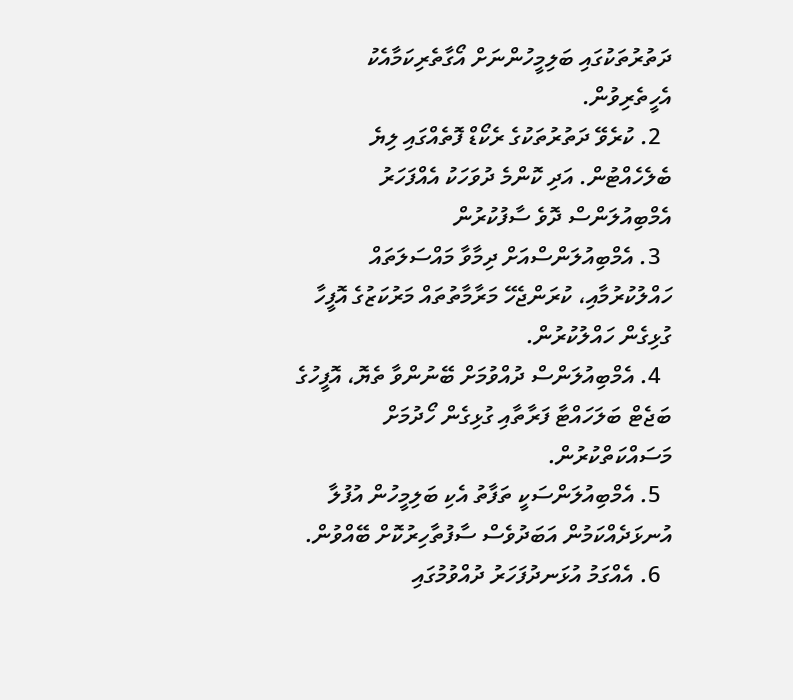ދަތުރުތަކުގައި ބަލިމީހުންނަށް އޯގާތެރިކަމާއެކު އެހީތެރިވުން.
  2. ކުރެވޭ ދަތުރުތަކުގެ ރެކޯޑް ފޮތެއްގައި ލިޔެ ބެލެހެއްޓުން. އަދި ކޮންމެ ދުވަހަކު އެއްފަހަރު އެމްބިއުލަންސް ދޮވެ ސާފުކުރުން
  3. އެމްބިއުލަންސްއަށް ދިމާވާ މައްސަލަތައް ހައްލުކުރުމާއި، ކުރަންޖެހޭ މަރާމާތުތައް މަރުކަޒުގެ އޮފީހާ ގުޅިގެން ހައްލުކުރުން.
  4. އެމްބިއުލަންސް ދުއްވުމަށް ބޭނުންވާ ތެޔޮ، އޮފީހުގެ ބަޖެޓް ބަލަހައްޓާ ފަރާތާއި ގުޅިގެން ހޯދުމަށް މަސައްކަތްކުރުން.
  5. އެމްބިއުލަންސަކީ ތަފާތު އެކި ބަލިމީހުން އުފުލާ އުނޅަދެއްކަމުން އަބަދުވެސް ސާފުތާހިރުކޮށް ބޭއްވުން.
  6. އެއްގަމު އުޅަނދުފަހަރު ދުއްވުމުގައި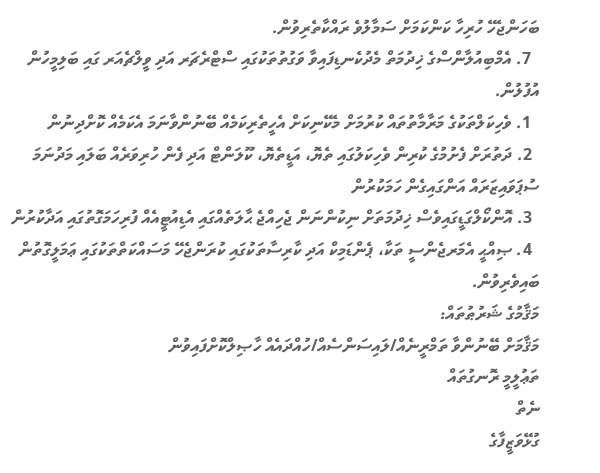ބަހަންޖެހޭ ހުރިހާ ކަންކަމަށް ސަމާލުވެ ރައްކާތެރިވުން.
  7. އެމްބިއުލާންސްގެ ޚިދުމަތް މެދުކެނޑިފައިވާ ވަގުތުތަކުގައި ސްޓްރެޗަރ އަދި ވީލްޗެއަރ ގައި ބަލިމީހުން އުފުލުން.
  1. ވެހިކަލްތަކުގެ މަރާމާތުތައް ކުރުމަށް މެކޭނިކަށް އެހީތެރިކަމެއް ބޭނުންވާނަމަ އެކަމެއް ކޮށްދިނުން
  2. ދަތުރަށް ފެށުމުގެ ކުރިން ވެހިކަލުގައި ތެޔޮ، އަޑީތެޔޮ، ކޫލަންޓް އަދި ފެން ހުރިވަރެއް ބަލައި މަދުނަމަ ސުޕަވައިޒަރައް އަންގައިގެން ހަމަކުރުން
  3. އޮންކޯލްގަޑީގައިވެސް ޚިދުމަތަށް ނިކުންނަން ޖެހިއްޖެ ޙާލަތެއްގައި އެޑިއުޓީއެއް ފުރިހަމަގޮތުގައި އަދާކުރުން
  4. ޞިއްޙީ އެމަރޖެންސީ ތަކާ، ޕެންޑަމިކް އަދި ކާރިސާތަކުގައި ކުރަންޖެހޭ މަސައްކަތްތަކުގައި ޢަމަލީގޮތުން ބައިވެރިވުން.
މަޤާމުގެ ޝަރުޠުތައް:
މަޤާމަށް ބޭނުންވާ ތަމްރީނެއް/ލައިސަންސެއް/ހުއްދައެއް ހާޞިލްކޮށްފައިވުން
ތަޢުލީމީ ރޮނގުތައް
ނެތް
ގުޅޭވަޒީފާގެ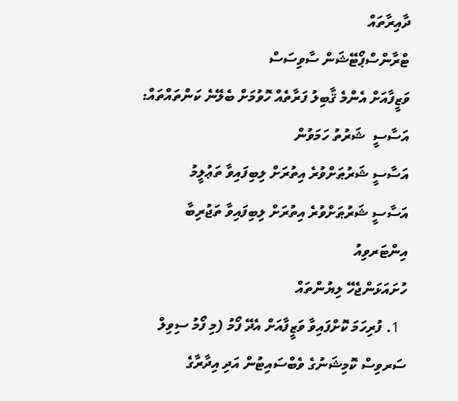ދާއިރާތައް
ޓްރާންސްޕޯޓޭޝަން ސާވިސަސް
ވަޒީފާއަށް އެންމެ ޤާބިލު ފަރާތެއް ހޮވުމަށް ބެލޭނެ ކަންތައްތައް:
އަސާސީ  ޝަރުތު ހަމަވުން
އަސާސީ ޝަރުޠަށްވުރެ އިތުރަށް ލިބިފައިވާ ތަޢުލީމު
އަސާސީ ޝަރުޠަށްވުރެ އިތުރަށް ލިބިފައިވާ ތަޖުރިބާ
އިންޓަރވިއު
ހުށައަޅަންޖެހޭ ލިޔުންތައް
  1. ފުރިހަމަ ކޮށްފައިވާ ވަޒީފާއަށް އެދޭ ފޯމު (މި ފޯމު ސިވިލް ސަރވިސް ކޮމިޝަނުގެ ވެބްސައިޓުން އަދި އިދާރާގެ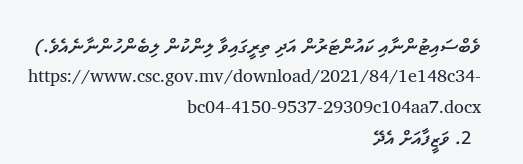ވެބްސައިޓުންނާއި ކައުންޓަރުން އަދި ތިރީގައިވާ ލިންކުން ލިބެންހުންނާނެއެވެ.)  https://www.csc.gov.mv/download/2021/84/1e148c34-bc04-4150-9537-29309c104aa7.docx
  2. ވަޒީފާއަށް އެދޭ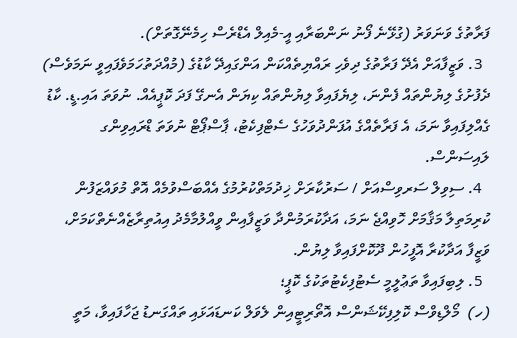ފަރާތުގެ ވަނަވަރު (ގުޅޭނެ ފޯނު ނަންބަރާއި އީ-މެއިލް އެޑްރެސް ހިމެނޭގޮތަށް).
  3. ވަޒީފާއަށް އެދޭ ފަރާތުގެ ދިވެހި ރައްޔިތެއްކަން އަންގައިދޭ ކާޑުގެ (މުއްދަތުހަމަވެފައިވީ ނަމަވެސް) ދެފުށުގެ ލިޔުންތައް ފެންނަ، ލިޔެފައިވާ ލިޔުންތައް ކިޔަން އެނގޭ ފަދަ ކޮޕީއެއް. ނުވަތަ އައި.ޑީ. ކާޑު ގެއްލިފައިވާ ނަމަ، އެ ފަރާތެއްގެ އުފަންދުވަހުގެ ސެޓްފިކެޓު، ޕާސްޕޯޓް ނުވަތަ ޑްރައިވިންގ ލައިސަންސް.
  4. ސިވިލް ސަރވިސްއަށް / ސަރުކާރަށް ޚިދުމަތްކުރުމުގެ އެއްބަސްވުމެއް އޮތް މުވައްޒަފުން ކުރިމަތިލާ މަޤާމަށް ހޮވިއްޖެ ނަމަ، އަދާކުރަމުންދާ ވަޒީފާއިން ވީއްލުމާމެދު އިއުތިރާޒެއްނެތްކަމަށް، ވަޒީފާ އަދާކުރާ އޮފީހުން ދޫކޮށްފައިވާ ލިޔުން.
  5. ލިބިފައިވާ ތަޢުލީމީ ސެޓުފިކެޓުތަކުގެ ކޮޕީ؛
(ހ)  މޯލްޑިވްސް ކޮލިފިކޭޝަންސް އޮތޯރިޓީއިން ލެވަލް ކަނޑައަޅައި ތައްގަނޑު ޖަހާފައިވާ، މަތީ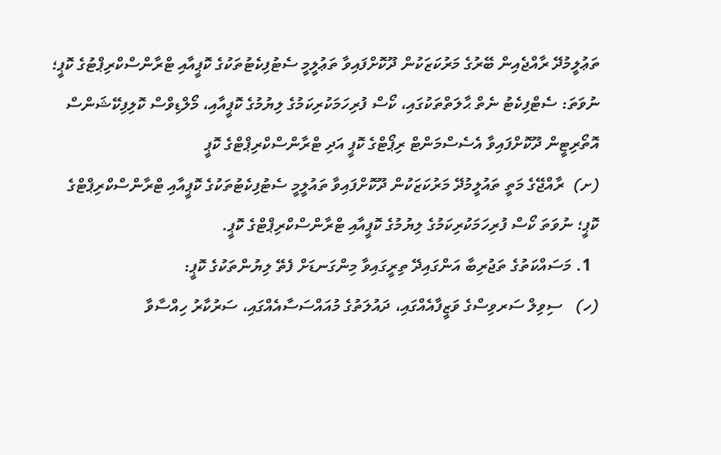ތަޢުލީމުދޭ ރާއްޖެއިން ބޭރުގެ މަރުކަޒަކުން ދޫކޮށްފައިވާ ތަޢުލީމީ ސެޓުފިކެޓުތަކުގެ ކޮޕީއާއި ޓްރާންސްކްރިޕްޓުގެ ކޮޕީ؛ ނުވަތަ: ސެޓްފިކެޓު ނެތް ޙާލަތްތަކުގައި، ކޯސް ފުރިހަމަކުރިކަމުގެ ލިޔުމުގެ ކޮޕީއާއި، މޯލްޑިވްސް ކޮލިފިކޭޝަންސް އޮތޯރިޓީން ދޫކޮށްފައިވާ އެސެސްމަންޓް ރިޕޯޓްގެ ކޮޕީ އަދި ޓްރާންސްކްރިޕްޓްގެ ކޮޕީ
(ށ)  ރާއްޖޭގެ މަތީ ތައުލީމުދޭ މަރުކަޒަކުން ދޫކޮށްފައިވާ ތައުލީމީ ސެޓުފިކެޓުތަކުގެ ކޮޕީއާއި ޓްރާންސްކްރިޕްޓްގެ ކޮޕީ؛ ނުވަތަ ކޯސް ފުރިހަމަކުރިކަމުގެ ލިޔުމުގެ ކޮޕީއާއި ޓްރާންސްކްރިޕްޓްގެ ކޮޕީ.
  1. މަސައްކަތުގެ ތަޖުރިބާ އަންގައިދޭ ތިރީގައިވާ މިންގަނޑަށް ފެތޭ ލިޔުންތަކުގެ ކޮޕީ:
(ހ)   ސިވިލް ސަރވިސްގެ ވަޒީފާއެއްގައި، ދައުލަތުގެ މުއައްސަސާއެއްގައި، ސަރުކާރު ހިއްސާވާ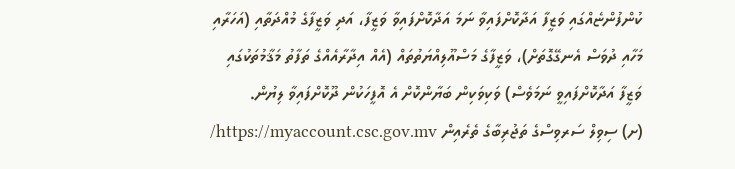ކުންފުންޏެއްގައި ވަޒީފާ އަދާކޮށްފައިވާ ނަމަ އަދާކޮށްފައިވާ ވަޒީފާ، އަދި ވަޒީފާގެ މުއްދަތާއި (އަހަރާއި މަހާއި ދުވަސް އެނގޭގޮތަށް)، ވަޒީފާގެ މަސްއޫލިއްޔަތުތައް (އެއް އިދާރާއެއްގެ ތަފާތު މަޤާމުތަކުގައި ވަޒީފާ އަދާކޮށްފައިވީ ނަމަވެސް) ވަކިވަކިން ބަޔާންކޮށް އެ އޮފީހަކުން ދޫކޮށްފައިވާ ލިޔުން.
(ށ) ސިވިލް ސަރވިސްގެ ތަޖުރިބާގެ ތެރެއިން https://myaccount.csc.gov.mv/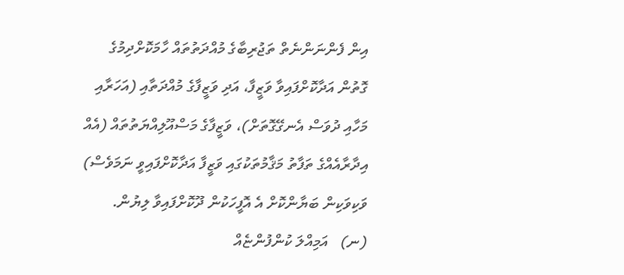އިން ފެންނަންނެތް ތަޖުރިބާގެ މުއްދަތުތައް ހާމަކޮށްދިމުގެ ގޮތުން އަދާކޮށްފައިވާ ވަޒީފާ، އަދި ވަޒީފާގެ މުއްދަތާއި (އަހަރާއި މަހާއި ދުވަސް އެނގޭގޮތަށް)، ވަޒީފާގެ މަސްއޫލިއްޔަތުތައް (އެއް އިދާރާއެއްގެ ތަފާތު މަޤާމުތަކުގައި ވަޒީފާ އަދާކޮށްފައިވީ ނަމަވެސް) ވަކިވަކިން ބަޔާންކޮށް އެ އޮފީހަކުން ދޫކޮށްފައިވާ ލިޔުން.
(ނ)   އަމިއްލަ ކުންފުންޏެއް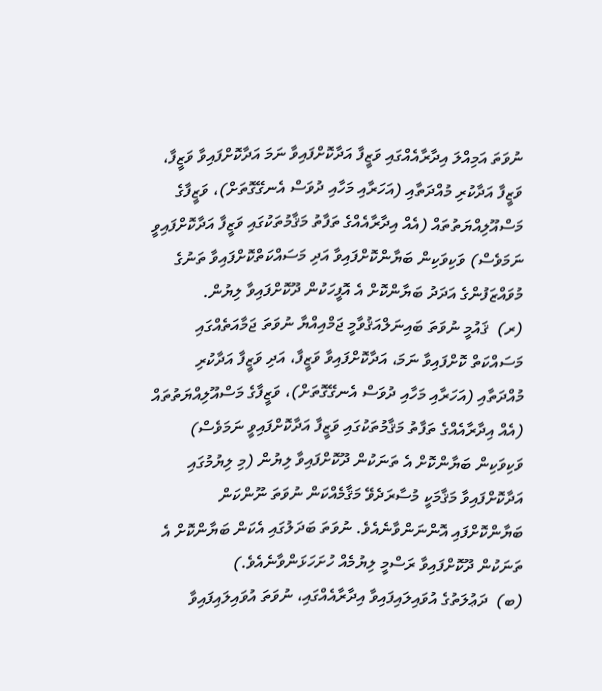ނުވަތަ އަމިއްލަ އިދާރާއެއްގައި ވަޒީފާ އަދާކޮށްފައިވާ ނަމަ އަދާކޮށްފައިވާ ވަޒީފާ، ވަޒީފާ އަދާކުރި މުއްދަތާއި (އަހަރާއި މަހާއި ދުވަސް އެނގޭގޮތަށް)، ވަޒީފާގެ މަސްއޫލިއްޔަތުތައް (އެއް އިދާރާއެއްގެ ތަފާތު މަޤާމުތަކުގައި ވަޒީފާ އަދާކޮށްފައިވީ ނަމަވެސް) ވަކިވަކިން ބަޔާންކޮށްފައިވާ އަދި މަސައްކަތްކޮށްފައިވާ ތަނުގެ މުވައްޒަފުންގެ އަދަދު ބަޔާންކޮށް އެ އޮފީހަކުން ދޫކޮށްފައިވާ ލިޔުން.
(ރ)  ޤައުމީ ނުވަތަ ބައިނަލްއަޤުވާމީ ޖަމްއިއްޔާ ނުވަތަ ޖަމާއަތެއްގައި މަސައްކަތް ކޮށްފައިވާ ނަމަ، އަދާކޮށްފައިވާ ވަޒީފާ، އަދި ވަޒީފާ އަދާކުރި މުއްދަތާއި (އަހަރާއި މަހާއި ދުވަސް އެނގޭގޮތަށް)، ވަޒީފާގެ މަސްއޫލިއްޔަތުތައް (އެއް އިދާރާއެއްގެ ތަފާތު މަޤާމުތަކުގައި ވަޒީފާ އަދާކޮށްފައިވީ ނަމަވެސް) ވަކިވަކިން ބަޔާންކޮށް އެ ތަނަކުން ދޫކޮށްފައިވާ ލިޔުން (މި ލިޔުމުގައި އަދާކޮށްފައިވާ މަޤާމަކީ މުސާރަދެވޭ މަޤާމެއްކަން ނުވަތަ ނޫންކަން ބަޔާންކޮށްފައި އޮންނަންވާނެއެވެ. ނުވަތަ ބަދަލުގައި އެކަން ބަޔާންކޮށް އެ ތަނަކުން ދޫކޮށްފައިވާ ރަސްމީ ލިޔުމެއް ހުށަހަޅަންވާނެއެވެ.)
(ބ)  ދަޢުލަތުގެ އުވައިލައިފައިވާ އިދާރާއެއްގައި، ނުވަތަ އުވައިލައިފައިވާ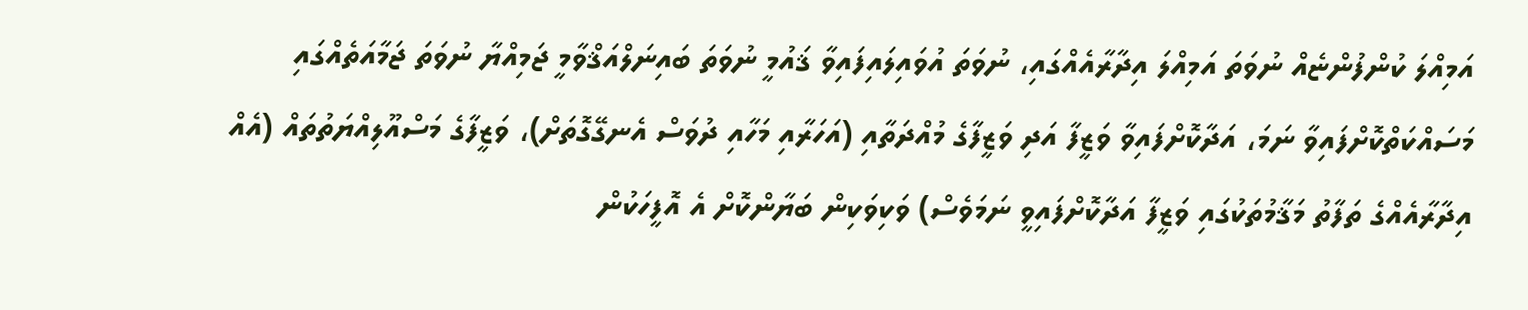އަމިއްލަ ކުންފުންޏެއް ނުވަތަ އަމިއްލަ އިދާރާއެއްގައި، ނުވަތަ އުވައިލައިފައިވާ ޤައުމީ ނުވަތަ ބައިނަލްއަޤްވާމީ ޖަމިއްޔާ ނުވަތަ ޖަމާއަތެއްގައި މަސައްކަތްކޮށްފައިވާ ނަމަ، އަދާކޮށްފައިވާ ވަޒީފާ އަދި ވަޒީފާގެ މުއްދަތާއި (އަހަރާއި މަހާއި ދުވަސް އެނގޭގޮތަށް)، ވަޒީފާގެ މަސްއޫލިއްޔަތުތައް (އެއް އިދާރާއެއްގެ ތަފާތު މަޤާމުތަކުގައި ވަޒީފާ އަދާކޮށްފައިވީ ނަމަވެސް) ވަކިވަކިން ބަޔާންކޮށް އެ އޮފީހަކުން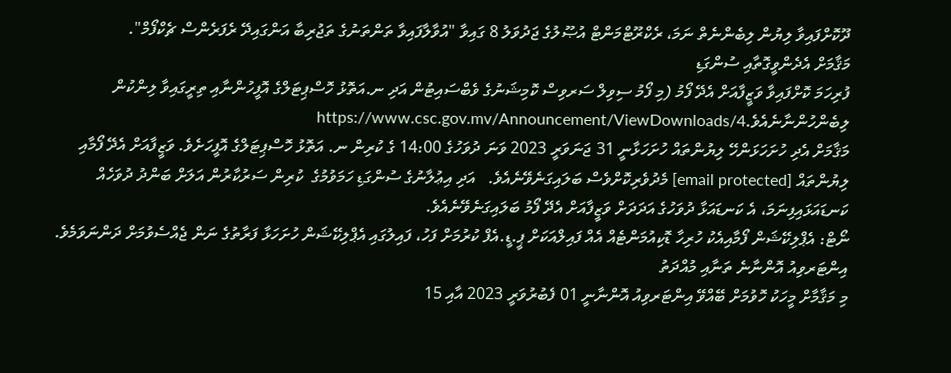ދޫކޮށްފައިވާ ލިޔުން ލިބެންނެތް ނަމަ، ރެކްރޫޓްމަންޓް އުޞޫލުގެ ޖަދުވަލު 8 ގައިވާ "އުވާލާފައިވާ ތަންތަނުގެ ތަޖުރިބާ އަންގައިދޭ ރެފަރެންސް ޗެކްފޯމް".
މަޤާމަށް އެދެންވީގޮތާއި ސުންގަޑި
ފުރިހަމަ ކޮށްފައިވާ ވަޒީފާއަށް އެދޭ ފޯމު (މި ފޯމު ސިވިލް ސަރވިސް ކޮމިޝަނުގެ ވެބްސައިޓުން އަދި ނ.އަތޮޅު ހޮސްޕިޓަލްގެ އޮފީހުންނާއި ތިރީގައިވާ ލިންކުން ލިބެންހުންނާނެއެވެ.https://www.csc.gov.mv/Announcement/ViewDownloads/4
މަޤާމަށް އެދި ހުށަހަޅަންހޭ ލިޔުންތައް ހުށަހަޅާނީ 31 ޖަނަވަރީ 2023 ވަނަ ދުވަހުގެ 14:00 ގެ ކުރިން ނ. އަތޮޅު ހޮސްޕިޓަލްގެ އޮފީހަށެވެ. ވަޒީފާއަށް އެދޭ ފޯމާއި ލިޔުންތައް [email protected] މެދުވެރިކޮށްވެސް ބަލައިގަނެވޭނެއެވެ.   އަދި އިޢުލާނުގެ ސުންގަޑި ހަމަވުމުގެ  ކުރިން ސަރުކާރުން އަލަށް ބަންދު ދުވަހެއް ކަނޑައަޅައިފިނަމަ، އެ ކަނޑައަޅާ ދުވަހުގެ އަދަދަށް ވަޒީފާއަށް އެދޭ ފޯމު ބަލައިގަނެވޭނެއެވެ.
ނޯޓް: އެޕްލިކޭޝަން ފޯމާއިއެކު ހުރިހާ ޑޮކިއުމަންޓެއް އެއް ފައިލްއަކަށް ޕީ.ޑީ.އެފް ކުރުމަށް ފަހު، ފައިލުގައި އެޕްލިކޭޝަން ހުށަހަޅާ ފަރާތުގެ ނަން ޖެއްސެވުމަށް ދަންނަވަމެވެ.
އިންޓަރވިއު އޮންނާނެ ތަނާއި މުއްދަތު
މި މަޤާމާށް މީހަކު ހޮވުމަށް ބޭއްވޭ އިންޓަރވިއު އޮންނާނީ 01 ފެބުރުވަރީ 2023 އާއި 15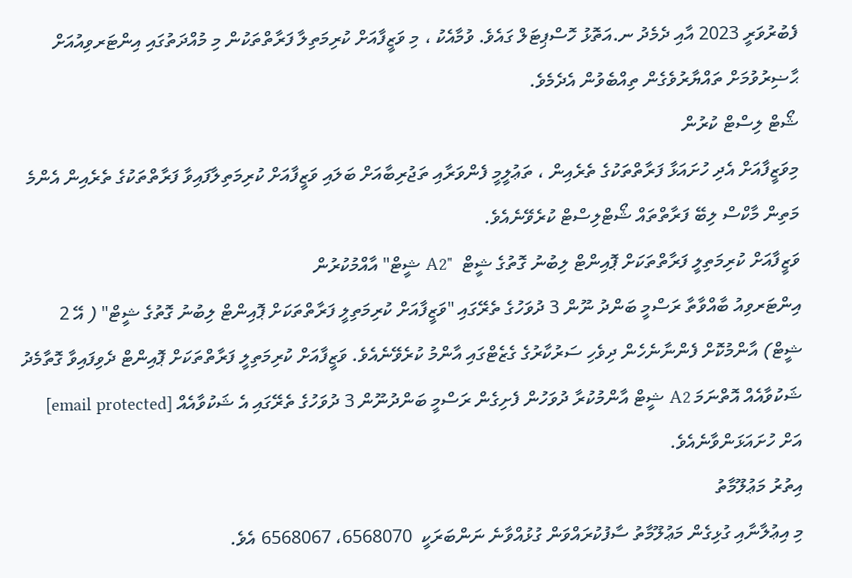ފެބުރުވަރީ 2023 އާއި ދެމެދު ނ.އަތޮޅު ހޮސްޕިޓަލް ގައެވެ. ވުމާއެކު ، މި ވަޒީފާއަށް ކުރިމަތިލާ ފަރާތްތަކުން މި މުއްދަތުގައި އިންޓަރވިއުއަށް ޙާޟިރުވުމަށް ތައްޔާރުވެގެން ތިއްބެވުން އެދެމެވެ.
ޝޯޓް ލިސްޓް ކުރުން
މިވަޒީފާއަށް އެދި ހުށައަޅާ ފަރާތްތަކުގެ ތެރެއިން ، ތަޢުލީމީ ފެންވަރާއި ތަޖުރިބާއަށް ބަލައި ވަޒީފާއަށް ކުރިމަތިލާފައިވާ ފަރާތްތަކުގެ ތެރެއިން އެންމެ މަތިން މާކްސް ލިބޭ ފަރާތްތައް ޝޯޓްލިސްޓް ކުރެވޭނެއެވެ.
ވަޒީފާއަށް ކުރިމަތިލީ ފަރާތްތަކަށް ޕޮއިންޓް ލިބުނު ގޮތުގެ ޝީޓް  "A2 ޝީޓް" އާއްމުކުރުން
އިންޓަރވިއު ބާއްވާތާ ރަސްމީ ބަންދު ނޫން 3 ދުވަހުގެ ތެރޭގައި "ވަޒީފާއަށް ކުރިމަތިލީ ފަރާތްތަކަށް ޕޮއިންޓް ލިބުނު ގޮތުގެ ޝީޓް" ( އޭ 2 ޝީޓް) އާންމުކޮށް ފެންނާނެހެން ދިވެހި ސަރުކާރުގެ ގެޒެޓްގައި އާންމު ކުރެވޭނެއެވެ. ވަޒީފާއަށް ކުރިމަތިލީ ފަރާތްތަކަށް ޕޮއިންޓް ދެވިފައިވާ ގޮތާމެދު ޝަކުވާއެއް އޮތްނަމަ A2 ޝީޓް އާންމުކުރާ ދުވަހުން ފެށިގެން ރަސްމީ ބަންދުނޫން 3 ދުވަހުގެ ތެރޭގައި އެ ޝަކުވާއެއް [email protected]  އަށް ހުށައަޅަންވާނެއެވެ.
އިތުރު މަޢުލޫމާތު
މި އިޢުލާނާއި ގުޅިގެން މަޢުލޫމާތު ސާފުކުރައްވަން ގުޅުއްވާނެ ނަންބަރަކީ  6568070، 6568067 އެވެ.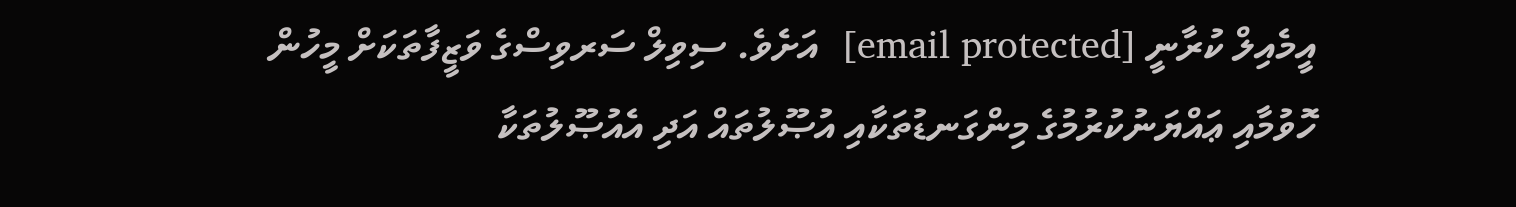އީމެއިލް ކުރާނީ [email protected]  އަށެވެ. ސިވިލް ސަރވިސްގެ ވަޒީފާތަކަށް މީހުން ހޮވުމާއި ޢައްޔަނުކުރުމުގެ މިންގަނޑުތަކާއި އުޞޫލުތައް އަދި އެއުޞޫލުތަކާ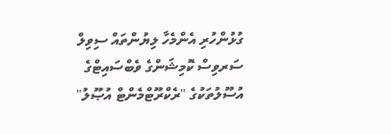ގުޅުންހުރި އެންމެހާ ލިޔުންތައް ސިވިލް ސަރވިސް ކޮމިޝަންގެ ވެބްސައިޓްގެ އުސޫލުތަކުގެ "ރެކްރޫޓްމެންޓް އުޞޫލު"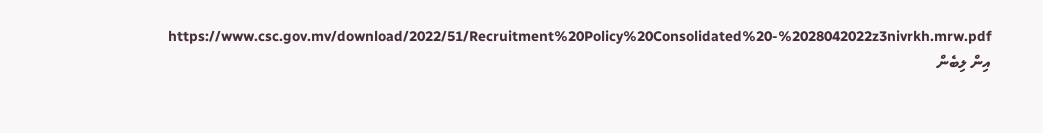https://www.csc.gov.mv/download/2022/51/Recruitment%20Policy%20Consolidated%20-%2028042022z3nivrkh.mrw.pdf
އިން ލިބެން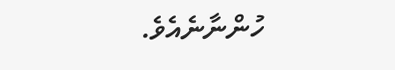ހުންނާނެއެވެ.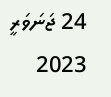24 ޖަނަވަރީ 2023